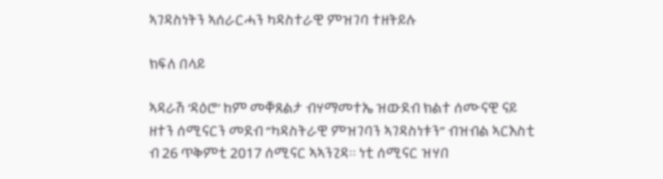ኣገዳስነትን ኣሰራርሓን ካዳስተራዊ ምዝገባ ተዘትይሉ

ክፍለ በላይ

ኣዳራሽ ‘ዳዕሮ’ ከም መቐጸልታ ብሃማመተኤ ዝውደብ ክልተ ሰሙናዊ ናይ ዘተን ሰሚናርን መደብ “ካዳስትራዊ ምዝገባን ኣገዳስነቱን” ብዝብል ኣርእስቲ ብ 26 ጥቅምቲ 2017 ሰሚናር ኣኣንጊዳ። ነቲ ሰሚናር ዝሃበ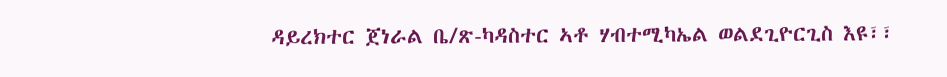ዳይረክተር ጀነራል ቤ/ጽ-ካዳስተር ኣቶ ሃብተሚካኤል ወልደጊዮርጊስ እዩ፣፣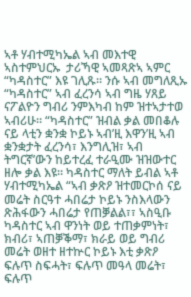ኣቶ ሃብተሚካኤል ኣብ መእተዊ ኣስተምህርኡ  ታሪኻዊ ኣመጻጽኣ ኣምር “ካዳስተር” እዩ ገሊጹ። ንሱ ኣብ መግለጺኡ “ካዳስተር” ኣብ ፈረንሳ ኣብ ግዜ ሃጸይ ናፖልዮን ግብሪ ንምእካብ ከም ዝተኣታተወ ኣብሪሁ። “ካዳስተር” ዝብል ቃል መበቆሉ ናይ ላቲን ቋንቋ ኮይኑ ኣብ’ዚ እዋን’ዚ ኣብ ቋንቋታት ፈረንሳ፣ እንግሊዝ፣ ኣብ ትግርኛ’ውን ከይተረፈ ተራዒሙ ዝዝውተር ዘሎ ቃል እዩ። ካዳስተር ማለት ይብል ኣቶ ሃብተሚካኤል “ኣብ ቃጽዖ ዝተመርኮሰ ናይ መሬት ስርዓተ ሓበሬታ ኮይኑ ንስእላውን ጽሕፋውን ሓበሬታ የጠቓልል፣፣ ኣስዒቡ ካዳስተር ኣብ ዋንነት ወይ ተጠቃምነት፣ ክብሪ፣ ኣጠቓቕማ፣ ክራይ ወይ ግብሪ መሬት ወዘተ ዘተኵር ኮይኑ እቲ ቃጽዖ ፍሉጥ ስፍሓት፣ ፍሉጥ መዓላ መሬት፣ ፍሉጥ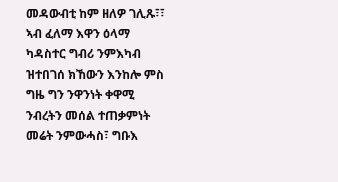መዳውብቲ ከም ዘለዎ ገሊጹ፣፣ ኣብ ፈለማ እዋን ዕላማ ካዳስተር ግብሪ ንምእካብ ዝተበገሰ ክኸውን እንከሎ ምስ ግዜ ግን ንዋንነት ቀዋሚ ንብረትን መሰል ተጠቃምነት መሬት ንምውሓስ፣ ግቡእ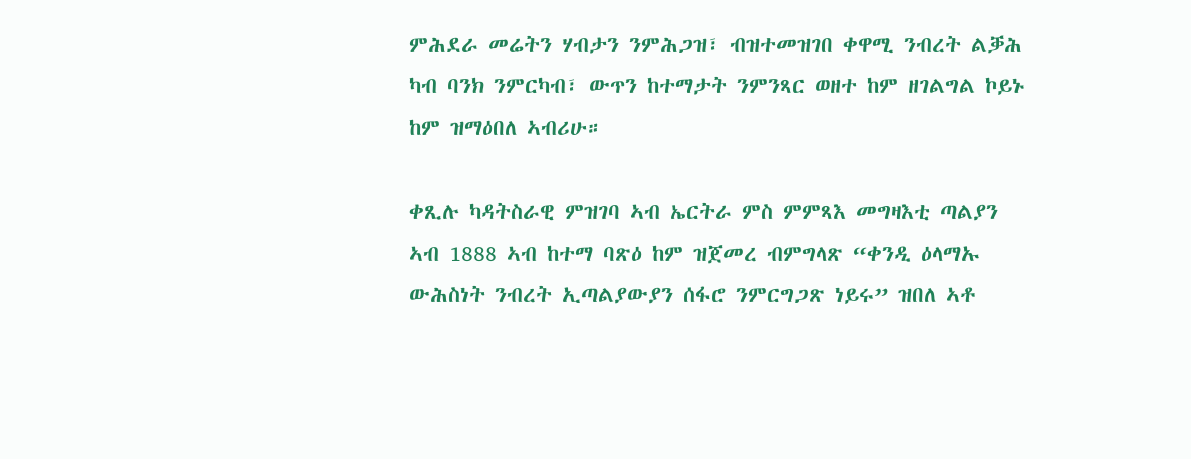ምሕደራ መሬትን ሃብታን ንምሕጋዝ፣ ብዝተመዝገበ ቀዋሚ ንብረት ልቓሕ ካብ ባንክ ንምርካብ፣ ውጥን ከተማታት ንምንጻር ወዘተ ከም ዘገልግል ኮይኑ ከም ዝማዕበለ ኣብሪሁ።

ቀጺሉ ካዳትስራዊ ምዝገባ ኣብ ኤርትራ ምስ ምምጻእ መግዛእቲ ጣልያን ኣብ 1888 ኣብ ከተማ ባጽዕ ከም ዝጀመረ ብምግላጽ “ቀንዲ ዕላማኡ ውሕስነት ንብረት ኢጣልያውያን ሰፋሮ ንምርግጋጽ ነይሩ” ዝበለ ኣቶ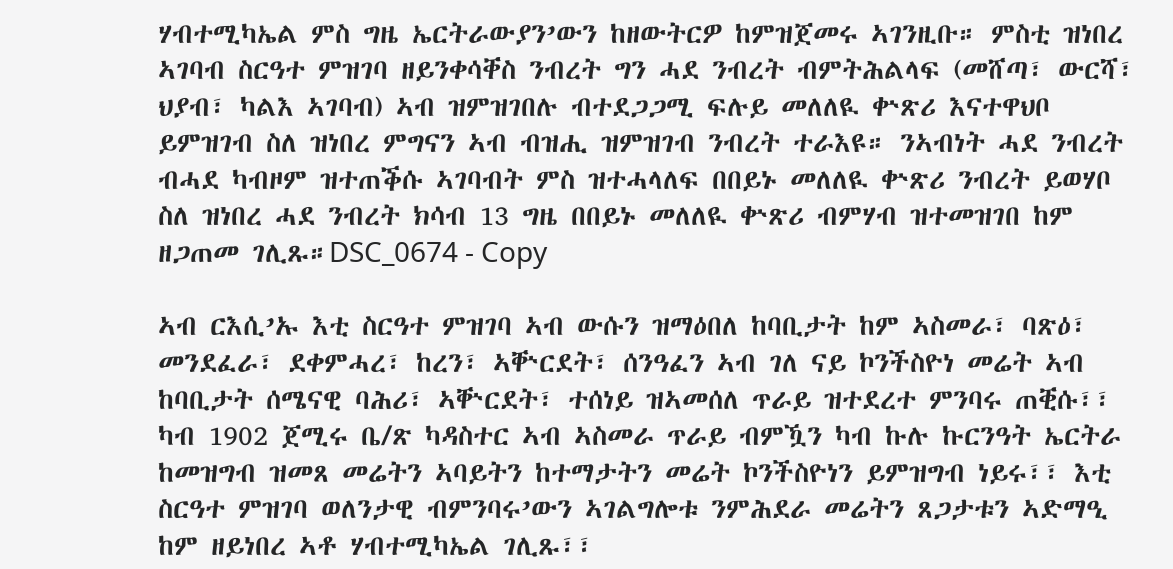ሃብተሚካኤል ምስ ግዜ ኤርትራውያን’ውን ከዘውትርዎ ከምዝጀመሩ ኣገንዚቡ። ምስቲ ዝነበረ ኣገባብ ስርዓተ ምዝገባ ዘይንቀሳቐስ ንብረት ግን ሓደ ንብረት ብምትሕልላፍ (መሸጣ፣ ውርሻ፣ ህያብ፣ ካልእ ኣገባብ) ኣብ ዝምዝገበሉ ብተደጋጋሚ ፍሉይ መለለዪ ቍጽሪ እናተዋህቦ ይምዝገብ ስለ ዝነበረ ምግናን ኣብ ብዝሒ ዝምዝገብ ንብረት ተራእዩ። ንኣብነት ሓደ ንብረት ብሓደ ካብዞም ዝተጠቕሱ ኣገባብት ምስ ዝተሓላለፍ በበይኑ መለለዪ ቍጽሪ ንብረት ይወሃቦ ስለ ዝነበረ ሓደ ንብረት ክሳብ 13 ግዜ በበይኑ መለለዪ ቍጽሪ ብምሃብ ዝተመዝገበ ከም ዘጋጠመ ገሊጹ።DSC_0674 - Copy

ኣብ ርእሲ’ኡ እቲ ስርዓተ ምዝገባ ኣብ ውሱን ዝማዕበለ ከባቢታት ከም ኣስመራ፣ ባጽዕ፣ መንደፈራ፣ ደቀምሓረ፣ ከረን፣ ኣቝርደት፣ ሰንዓፈን ኣብ ገለ ናይ ኮንችስዮነ መሬት ኣብ ከባቢታት ሰሜናዊ ባሕሪ፣ ኣቝርደት፣ ተሰነይ ዝኣመሰለ ጥራይ ዝተደረተ ምንባሩ ጠቒሱ፣፣ ካብ 1902 ጀሚሩ ቤ/ጽ ካዳስተር ኣብ ኣስመራ ጥራይ ብምዃን ካብ ኩሉ ኩርንዓት ኤርትራ ከመዝግብ ዝመጸ መሬትን ኣባይትን ከተማታትን መሬት ኮንችስዮነን ይምዝግብ ነይሩ፣፣ እቲ ስርዓተ ምዝገባ ወለንታዊ ብምንባሩ’ውን ኣገልግሎቱ ንምሕደራ መሬትን ጸጋታቱን ኣድማዒ ከም ዘይነበረ ኣቶ ሃብተሚካኤል ገሊጹ፣፣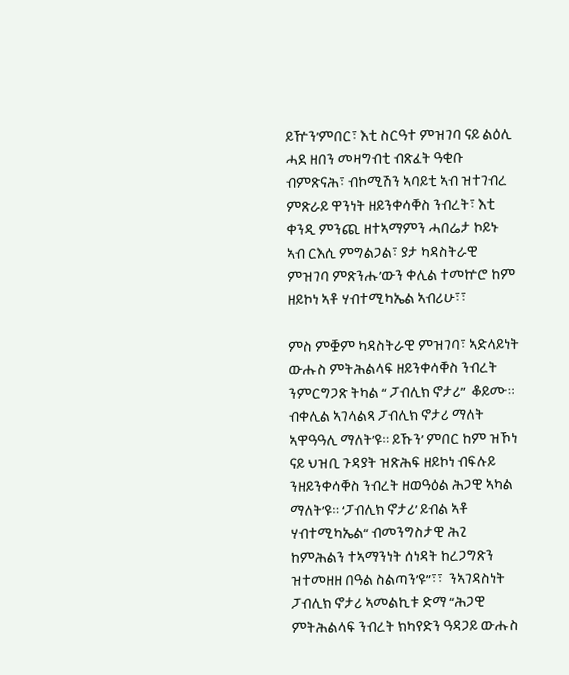ይዅን’ምበር፣ እቲ ስርዓተ ምዝገባ ናይ ልዕሊ ሓደ ዘበን መዛግብቲ ብጽፈት ዓቂቡ ብምጽናሕ፣ ብኮሚሽን ኣባይቲ ኣብ ዝተገብረ ምጽራይ ዋንነት ዘይንቀሳቐስ ንብረት፣ እቲ ቀንዲ ምንጪ ዘተኣማምን ሓበሬታ ኮይኑ ኣብ ርእሲ ምግልጋል፣ ያታ ካዳስትራዊ ምዝገባ ምጽንሑ’ውን ቀሊል ተመኵሮ ከም ዘይኮነ ኣቶ ሃብተሚካኤል ኣብሪሁ፣፣

ምስ ምቛም ካዳስትራዊ ምዝገባ፣ ኣድላይነት ውሑስ ምትሕልላፍ ዘይንቀሳቐስ ንብረት ንምርግጋጽ ትካል “ ፓብሊክ ኖታሪ”  ቆይሙ።  ብቀሊል ኣገላልጻ ፓብሊክ ኖታሪ ማለት ኣዋዓዓሊ ማለት’ዩ። ይኹን’ ምበር ከም ዝኾነ ናይ ህዝቢ ጉዳያት ዝጽሕፍ ዘይኮነ ብፍሉይ ንዘይንቀሳቐስ ንብረት ዘወዓዕል ሕጋዊ ኣካል ማለት’ዩ። ‘ፓብሊክ ኖታሪ’ ይብል ኣቶ ሃብተሚካኤል“ ብመንግስታዊ ሕጊ ከምሕልን ተኣማንነት ሰነዳት ከረጋግጽን ዝተመዘዘ በዓል ስልጣን’ዩ”፣፣  ንኣገዳስነት ፓብሊክ ኖታሪ ኣመልኪቱ ድማ “ሕጋዊ ምትሕልላፍ ንብረት ክካየድን ዓዳጋይ ውሑስ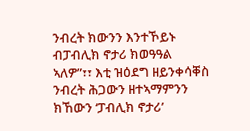ንብረት ክውንን እንተኾይኑ ብፓብሊክ ኖታሪ ክወዓዓል ኣለዎ”፣፣ እቲ ዝዕደግ ዘይንቀሳቐስ ንብረት ሕጋውን ዘተኣማምንን ክኸውን ‘ፓብሊክ ኖታሪ’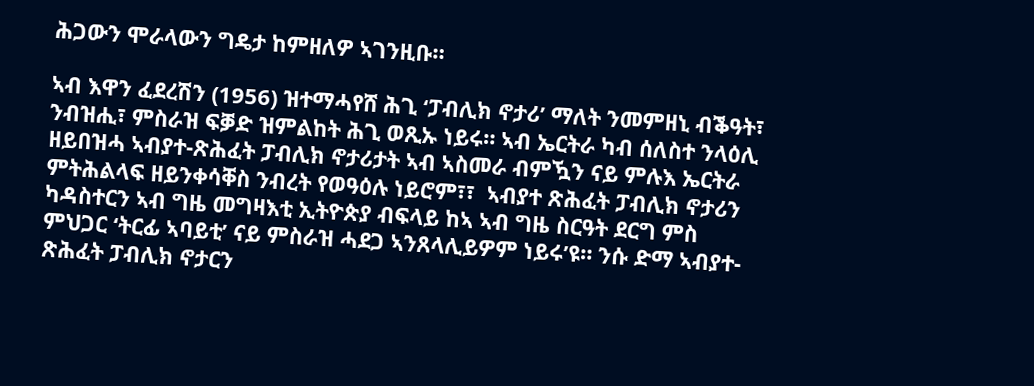ሕጋውን ሞራላውን ግዴታ ከምዘለዎ ኣገንዚቡ።

ኣብ እዋን ፈደረሽን (1956) ዝተማሓየሸ ሕጊ ‘ፓብሊክ ኖታሪ’ ማለት ንመምዘኒ ብቕዓት፣ ንብዝሒ፣ ምስራዝ ፍቓድ ዝምልከት ሕጊ ወጺኡ ነይሩ። ኣብ ኤርትራ ካብ ሰለስተ ንላዕሊ ዘይበዝሓ ኣብያተ-ጽሕፈት ፓብሊክ ኖታሪታት ኣብ ኣስመራ ብምዃን ናይ ምሉእ ኤርትራ ምትሕልላፍ ዘይንቀሳቐስ ንብረት የወዓዕሉ ነይሮም፣፣  ኣብያተ ጽሕፈት ፓብሊክ ኖታሪን ካዳስተርን ኣብ ግዜ መግዛእቲ ኢትዮጵያ ብፍላይ ከኣ ኣብ ግዜ ስርዓት ደርግ ምስ ምህጋር ‘ትርፊ ኣባይቲ’ ናይ ምስራዝ ሓደጋ ኣንጸላሊይዎም ነይሩ’ዩ። ንሱ ድማ ኣብያተ-ጽሕፈት ፓብሊክ ኖታርን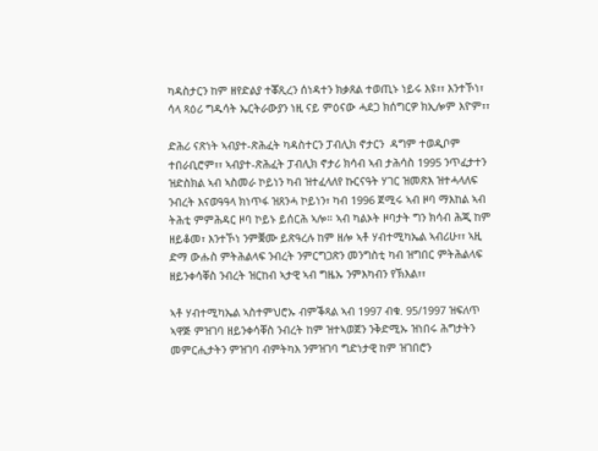ካዳስታርን ከም ዘየድልያ ተቖጺረን ሰነዳተን ክቃጸል ተወጢኑ ነይሩ እዩ፣፣ እንተኾነ፣ ሳላ ጻዕሪ ግዱሳት ኤርትራውያን ነዚ ናይ ምዕናው ሓደጋ ክሰግርዎ ክኢሎም እዮም፣፣

ድሕሪ ናጽነት ኣብያተ-ጽሕፈት ካዳስተርን ፓብሊክ ኖታርን  ዳግም ተወዲቦም ተበራቢሮም፣፣ ኣብያተ-ጽሕፈት ፓብሊክ ኖታሪ ክሳብ ኣብ ታሕሳስ 1995 ንጥፈታተን ዝድስክል ኣብ ኣስመራ ኮይነን ካብ ዝተፈላለየ ኩርናዓት ሃገር ዝመጽእ ዝተሓላለፍ ንብረት እናወዓዓላ ክነጥፋ ዝጸንሓ ኮይነን፣ ካብ 1996 ጀሚሩ ኣብ ዞባ ማእከል ኣብ ትሕቲ ምምሕዳር ዞባ ኮይኑ ይሰርሕ ኣሎ። ኣብ ካልኦት ዞባታት ግን ክሳብ ሕጂ ከም ዘይቆመ፣ እንተኾነ ንምቛሙ ይጽዓረሉ ከም ዘሎ ኣቶ ሃብተሚካኤል ኣብሪሁ፣፣ ኣዚ ድማ ውሑስ ምትሕልላፍ ንብረት ንምርግጋጽን መንግስቲ ካብ ዝግበር ምትሕልላፍ ዘይንቀሳቐስ ንብረት ዝርከብ ኣታዊ ኣብ ግዜኡ ንምእካብን የኽእል፣፣

ኣቶ ሃብተሚካኤል ኣስተምህሮኡ ብምቕጻል ኣብ 1997 ብቁ. 95/1997 ዝፍለጥ ኣዋጅ ምዝገባ ዘይንቀሳቐስ ንብረት ከም ዝተኣወጀን ንቅድሚኡ ዝነበሩ ሕግታትን መምርሒታትን ምዝገባ ብምትካእ ንምዝገባ ግድነታዊ ከም ዝገበሮን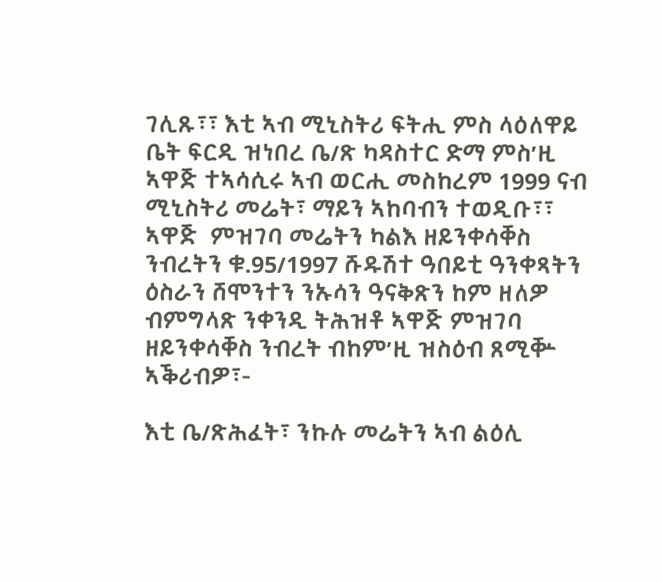ገሊጹ፣፣ እቲ ኣብ ሚኒስትሪ ፍትሒ ምስ ላዕለዋይ ቤት ፍርዲ ዝነበረ ቤ/ጽ ካዳስተር ድማ ምስ’ዚ ኣዋጅ ተኣሳሲሩ ኣብ ወርሒ መስከረም 1999 ናብ ሚኒስትሪ መሬት፣ ማይን ኣከባብን ተወዲቡ፣፣  ኣዋጅ  ምዝገባ መሬትን ካልእ ዘይንቀሳቐስ ንብረትን ቁ.95/1997 ሹዱሽተ ዓበይቲ ዓንቀጻትን ዕስራን ሸሞንተን ንኡሳን ዓናቅጽን ከም ዘለዎ ብምግላጽ ንቀንዲ ትሕዝቶ ኣዋጅ ምዝገባ ዘይንቀሳቐስ ንብረት ብከም’ዚ ዝስዕብ ጸሚቝ ኣቕሪብዎ፣-

እቲ ቤ/ጽሕፈት፣ ንኩሉ መሬትን ኣብ ልዕሊ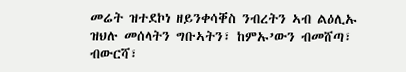መሬት ዝተደኮነ ዘይንቀሳቐስ ንብረትን ኣብ ልዕሊኡ ዝህሉ መሰላትን ግቡኣትን፣ ከምኡ’ውን ብመሸጣ፣ ብውርሻ፣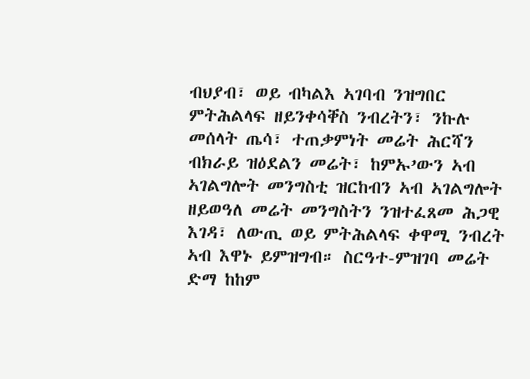ብህያብ፣ ወይ ብካልእ ኣገባብ ንዝግበር ምትሕልላፍ ዘይንቀሳቐስ ንብረትን፣ ንኩሉ መሰላት ጤሳ፣ ተጠቃምነት መሬት ሕርሻን ብክራይ ዝዕደልን መሬት፣ ከምኡ’ውን ኣብ ኣገልግሎት መንግስቲ ዝርከብን ኣብ ኣገልግሎት ዘይወዓለ መሬት መንግስትን ንዝተፈጸመ ሕጋዊ እገዳ፣ ለውጢ ወይ ምትሕልላፍ ቀዋሚ ንብረት ኣብ እዋኑ ይምዝግብ። ስርዓተ-ምዝገባ መሬት ድማ ከከም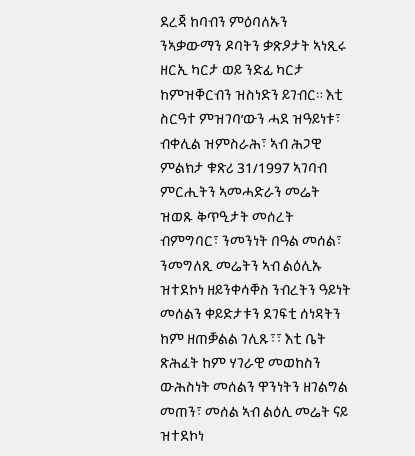ደረጃ ከባብን ምዕባለኡን ንኣቃውማን ዶባትን ቃጽዖታት ኣነጺሩ ዘርኢ ካርታ ወይ ንድፊ ካርታ ከምዝቐርብን ዝስነድን ይገብር። እቲ ስርዓተ ምዝገባ’ውን ሓደ ዝዓይነቱ፣ ብቀሊል ዝምስራሕ፣ ኣብ ሕጋዊ ምልክታ ቁጽሪ 31/1997 ኣገባብ ምርሒትን ኣመሓድራን መሬት ዝወጹ ቅጥዒታት መሰረት ብምግባር፣ ንመንነት በዓል መሰል፣ ንመግለጺ መሬትን ኣብ ልዕሊኡ ዝተደኮነ ዘይንቀሳቐስ ንብረትን ዓይነት መሰልን ቀይድታቱን ደገፍቲ ሰነዳትን ከም ዘጠቓልል ገሊጹ፣፣ እቲ ቤት ጽሕፈት ከም ሃገራዊ መወከስን ውሕስነት መሰልን ዋንነትን ዘገልግል መጠን፣ መሰል ኣብ ልዕሊ መሬት ናይ ዝተደኮነ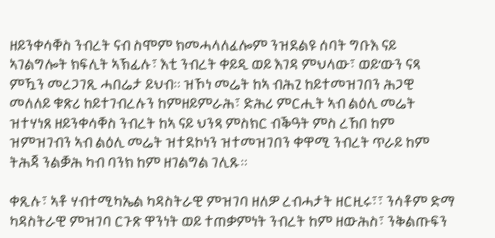ዘይንቀሳቐስ ንብረት ናብ ስሞም ክመሓላለፈሎም ንዝደልዩ ሰባት ግቡእ ናይ ኣገልግሎት ክፍሊት ኣኽፊሉ፣ እቲ ንብረት ቀይዲ ወይ እገዳ ምህላው፣ ወይ’ውን ናጻ ምዃን መረጋገጺ ሓበሬታ ይህብ። ዝኾነ መሬት ከኣ ብሕጊ ከይተመዝገበን ሕጋዊ መለለይ ቁጽሪ ከይተገብረሉን ከምዘይምራሕ፣ ድሕሪ ምርሒት ኣብ ልዕሊ መሬት ዝተሃነጸ ዘይንቀሳቐስ ንብረት ከኣ ናይ ህንጻ ምስክር ብቕዓት ምስ ረኸበ ከም ዝምዝገብን ኣብ ልዕሊ መሬት ዝተደኮነን ዝተመዝገበን ቀዋሚ ንብረት ጥራይ ከም ትሕጃ ንልቓሕ ካብ ባንክ ከም ዘገልግል ገሊጹ።

ቀጺሉ፣ ኣቶ ሃብተሚካኤል ካዳስትራዊ ምዝገባ ዘለዎ ረብሓታት ዘርዚሩ፣፣ ንሳቶም ድማ ካዳስትራዊ ምዝገባ ርጉጽ ዋንነት ወይ ተጠቃምነት ንብረት ከም ዘውሕስ፣ ንቅልጡፍን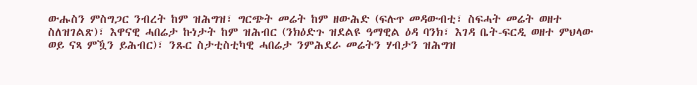ውሑስን ምስግጋር ንብረት ከም ዝሕግዝ፣ ግርጭት መሬት ከም ዘውሕድ (ፍሉጥ መዳውብቲ፣ ስፍሓት መሬት ወዘተ ስለዝገልጽ)፣ እዋናዊ ሓበሬታ ኩነታት ከም ዝሕብር (ንክዕድጉ ዝደልዩ ዓማዊል ዕዳ ባንክ፣ እገዳ ቤት-ፍርዲ ወዘተ ምህላው ወይ ናጻ ምዃን ይሕብር)፣ ንጹር ስታቲስቲካዊ ሓበሬታ ንምሕደራ መሬትን ሃብታን ዝሕግዝ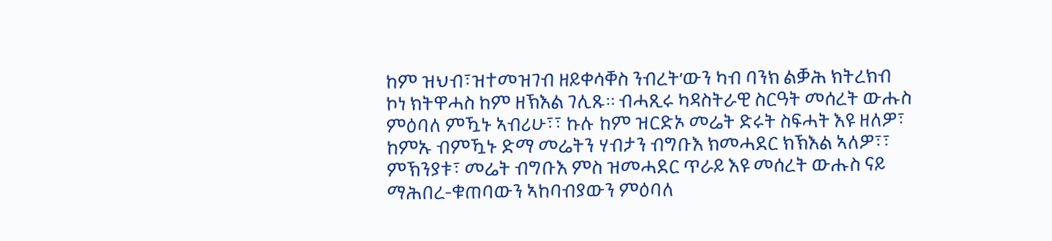ከም ዝህብ፣ዝተመዝገብ ዘይቀሳቐስ ንብረት’ውን ካብ ባንክ ልቓሕ ክትረክብ ኮነ ክትዋሓስ ከም ዘኽእል ገሊጹ። ብሓጺሩ ካዳስትራዊ ስርዓት መሰረት ውሑስ ምዕባለ ምዃኑ ኣብሪሁ፣፣ ኩሉ ከም ዝርድኦ መሬት ድሩት ስፍሓት እዩ ዘለዎ፣ ከምኡ ብምዃኑ ድማ መሬትን ሃብታን ብግቡእ ክመሓደር ክኽእል ኣለዎ፣፣ ምኽንያቱ፣ መሬት ብግቡእ ምስ ዝመሓደር ጥራይ እዩ መሰረት ውሑስ ናይ ማሕበረ-ቁጠባውን ኣከባብያውን ምዕባለ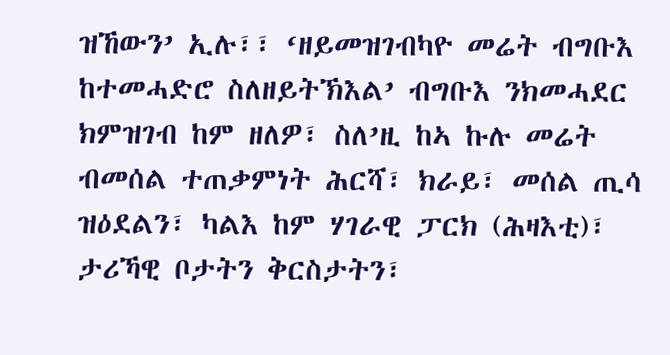ዝኸውን’ ኢሉ፣፣ ‘ዘይመዝገብካዮ መሬት ብግቡእ ከተመሓድሮ ስለዘይትኽእል’ ብግቡእ ንክመሓደር ክምዝገብ ከም ዘለዎ፣ ስለ’ዚ ከኣ ኩሉ መሬት ብመሰል ተጠቃምነት ሕርሻ፣ ክራይ፣ መሰል ጢሳ ዝዕደልን፣ ካልእ ከም ሃገራዊ ፓርክ (ሕዛእቲ)፣ ታሪኻዊ ቦታትን ቅርስታትን፣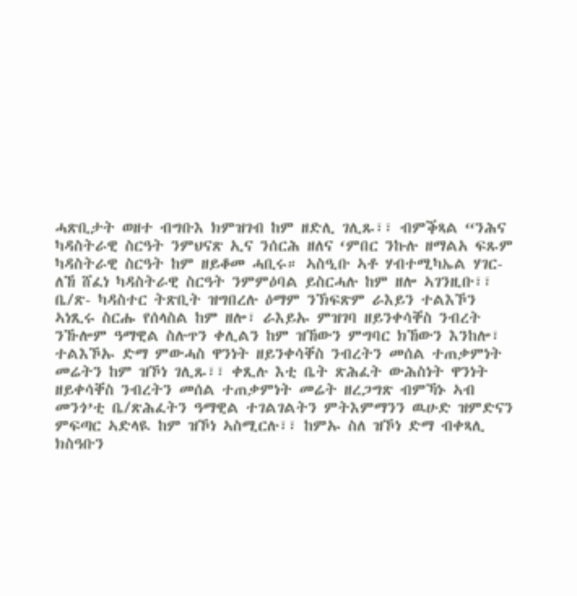ሓጽቢታት ወዘተ ብግቡእ ክምዝገብ ከም ዘድሊ ገሊጹ፣፣ ብምቕጻል “ንሕና ካዳስትራዊ ስርዓት ንምህናጽ ኢና ንሰርሕ ዘለና ‘ምበር ንኩሉ ዘማልአ ፍጹም ካዳስትራዊ ስርዓት ከም ዘይቆመ ሓቢሩ። ኣስዒቡ ኣቶ ሃብተሚካኤል ሃገር-ለኸ ሸፈነ ካዳስትራዊ ስርዓት ንምምዕባል ይስርሓሉ ከም ዘሎ ኣገንዚቡ፣፣ ቤ/ጽ- ካዳስተር ትጽቢት ዝግበረሉ ዕማም ንኽፍጽም ራእይን ተልእኾን ኣነጺሩ ስርሑ የሰላስል ከም ዘሎ፣ ራእይኡ ምዝገባ ዘይንቀሳቐስ ንብረት ንኹሎም ዓማዊል ስሉጥን ቀሊልን ከም ዝኸውን ምግባር ክኸውን እንከሎ፣ ተልእኾኡ ድማ ምውሓስ ዋንነት ዘይንቀሳቐስ ንብረትን መሰል ተጠቃምነት መሬትን ከም ዝኾነ ገሊጹ፣፣ ቀጺሉ እቲ ቤት ጽሕፈት ውሕስነት ዋንነት ዘይቀሳቐስ ንብረትን መሰል ተጠቃምነት መሬት ዘረጋግጽ ብምኻኑ ኣብ መንጎ’ቲ ቤ/ጽሕፈትን ዓማዊል ተገልገልትን ምትእምማንን ዉሁድ ዝምድናን ምፍጣር ኣድላዪ ከም ዝኾነ ኣስሚርሉ፣፣ ከምኡ ስለ ዝኾነ ድማ ብቀጻሊ ክስዓቡን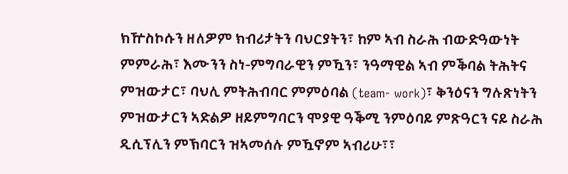ክዅስኮሱን ዘለዎም ክብሪታትን ባህርያትን፣ ከም ኣብ ስራሕ ብውድዓውነት ምምራሕ፣ እሙንን ስነ-ምግባራዊን ምዃን፣ ንዓማዊል ኣብ ምቕባል ትሕትና ምዝውታር፣ ባህሊ ምትሕብባር ምምዕባል (team- work)፣ ቅንዕናን ግሉጽነትን ምዝውታርን ኣድልዎ ዘይምግባርን ሞያዊ ዓቕሚ ንምዕባይ ምጽዓርን ናይ ስራሕ ዲሲፕሊን ምኽባርን ዝኣመሰሉ ምዃኖም ኣብሪሁ፣፣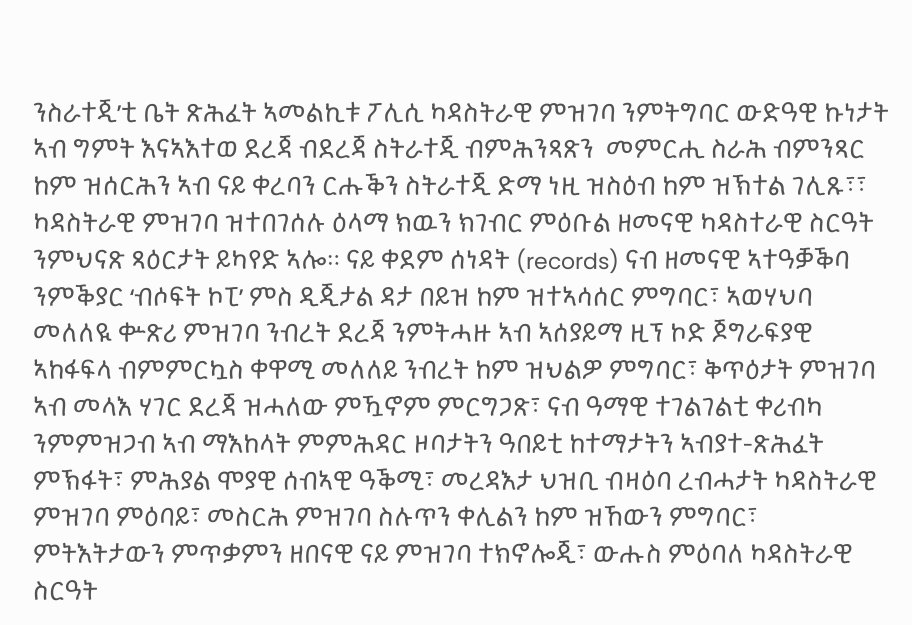ንስራተጂ’ቲ ቤት ጽሕፈት ኣመልኪቱ ፖሊሲ ካዳስትራዊ ምዝገባ ንምትግባር ውድዓዊ ኩነታት ኣብ ግምት እናኣእተወ ደረጃ ብደረጃ ስትራተጂ ብምሕንጻጽን  መምርሒ ስራሕ ብምንጻር ከም ዝሰርሕን ኣብ ናይ ቀረባን ርሑቕን ስትራተጂ ድማ ነዚ ዝስዕብ ከም ዝኽተል ገሊጹ፣፣ ካዳስትራዊ ምዝገባ ዝተበገሰሉ ዕላማ ክዉን ክገብር ምዕቡል ዘመናዊ ካዳስተራዊ ስርዓት ንምህናጽ ጻዕርታት ይካየድ ኣሎ። ናይ ቀደም ሰነዳት (records) ናብ ዘመናዊ ኣተዓቓቕባ ንምቕያር ‘ብሶፍት ኮፒ’ ምስ ዲጂታል ዳታ በይዝ ከም ዝተኣሳሰር ምግባር፣ ኣወሃህባ መለለዪ ቍጽሪ ምዝገባ ንብረት ደረጃ ንምትሓዙ ኣብ ኣሰያይማ ዚፕ ኮድ ጆግራፍያዊ ኣከፋፍላ ብምምርኳስ ቀዋሚ መለለይ ንብረት ከም ዝህልዎ ምግባር፣ ቅጥዕታት ምዝገባ ኣብ መላእ ሃገር ደረጃ ዝሓለው ምዃኖም ምርግጋጽ፣ ናብ ዓማዊ ተገልገልቲ ቀሪብካ ንምምዝጋብ ኣብ ማእከላት ምምሕዳር ዞባታትን ዓበይቲ ከተማታትን ኣብያተ-ጽሕፈት ምኽፋት፣ ምሕያል ሞያዊ ሰብኣዊ ዓቕሚ፣ መረዳእታ ህዝቢ ብዛዕባ ረብሓታት ካዳስትራዊ ምዝገባ ምዕባይ፣ መስርሕ ምዝገባ ስሉጥን ቀሊልን ከም ዝኸውን ምግባር፣ ምትእትታውን ምጥቃምን ዘበናዊ ናይ ምዝገባ ተክኖሎጂ፣ ውሑስ ምዕባለ ካዳስትራዊ ስርዓት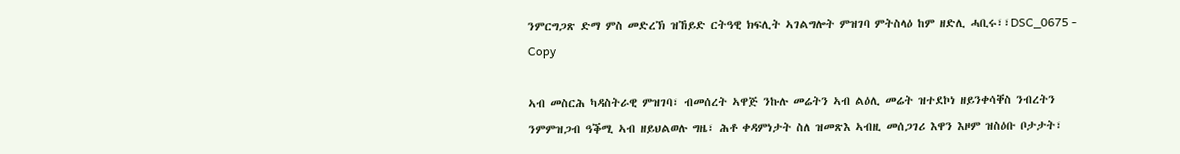ንምርግጋጽ ድማ ምስ መድረኽ ዝኸይድ ርትዓዊ ክፍሊት ኣገልግሎት ምዝገባ ምትስላዕ ከም ዘድሊ ሓቢሩ፣፣DSC_0675 - Copy

ኣብ መስርሕ ካዳስትራዊ ምዝገባ፣ ብመሰረት ኣዋጅ ንኩሉ መሬትን ኣብ ልዕሊ መሬት ዝተደኮነ ዘይንቀሳቐስ ንብረትን ንምምዝጋብ ዓቕሚ ኣብ ዘይህልወሉ ግዜ፣ ሕቶ ቀዳምነታት ስለ ዝመጽእ ኣብዚ መሰጋገሪ እዋን እዞም ዝስዕቡ ቦታታት፣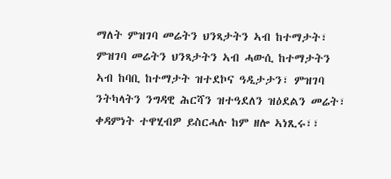ማለት ምዝገባ መሬትን ህንጻታትን ኣብ ከተማታት፣ ምዝገባ መሬትን ህንጻታትን ኣብ ሓውሲ ከተማታትን ኣብ ከባቢ ከተማታት ዝተደኮና ዓዲታታን፣ ምዝገባ ንትካላትን ንግዳዊ ሕርሻን ዝተዓደለን ዝዕደልን መሬት፣ ቀዳምነት ተዋሂብዎ ይስርሓሉ ከም ዘሎ ኣነጺሩ፣፣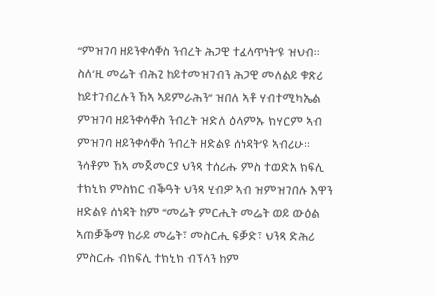“ምዝገባ ዘይንቀሳቐስ ንብረት ሕጋዊ ተፈላጥነት’ዩ ዝህብ። ስለ’ዚ መሬት ብሕጊ ከይተመዝገብን ሕጋዊ መለልይ ቁጽሪ ከይተገብረሉን ኸኣ ኣይምራሕን” ዝበለ ኣቶ ሃብተሚካኤል  ምዝገባ ዘይንቀሳቐስ ንብረት ዝድለ ዕላምኡ ክሃርም ኣብ ምዝገባ ዘይንቀሳቐስ ንብረት ዘድልዩ ሰነዳት’ዩ ኣብሪሁ። ንሳቶም ኸኣ መጀመርያ ህንጻ ተሰሪሑ ምስ ተወድአ ክፍሊ ተክኒክ ምስክር ብቕዓት ህንጻ ሂብዎ ኣብ ዝምዝገበሉ እዋን ዘድልዩ ሰነዳት ከም “መሬት ምርሒት መሬት ወይ ውዕል ኣጠቓቕማ ክራይ መሬት፣ መስርሒ ፍቓድ፣ ህንጻ ድሕሪ ምስርሑ ብክፍሊ ተክኒክ ብፕላን ከም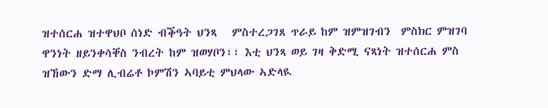ዝተሰርሐ ዝተዋህቦ ሰነድ ብቕዓት ህንጻ   ምስተረጋገጸ ጥራይ ከም ዝምዝገብን  ምስክር ምዝገባ ዋንነት ዘይንቀሳቐስ ንብረት ከም ዝወሃቦን፣፣ እቲ ህንጻ ወይ ገዛ ቅድሚ ናጻነት ዝተሰርሐ ምስ ዝኸውን ድማ ሊብሬቶ ኮምሽን ኣባይቲ ምህላው ኣድላዪ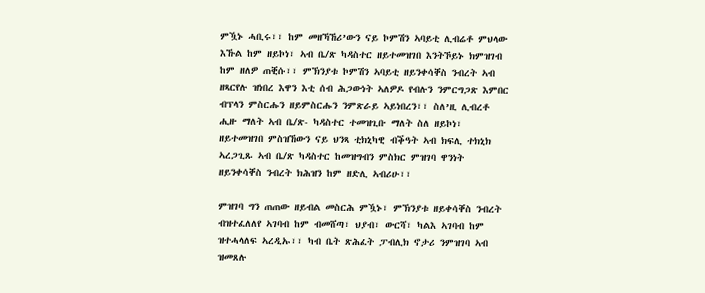ምዃኑ ሓቢሩ፣፣ ከም መዘኻኸሪ’ውን ናይ ኮምሽን ኣባይቲ ሊብሬቶ ምህላው እኹል ከም ዘይኮነ፣ ኣብ ቤ/ጽ ካዳስተር ዘይተመዝገበ እንትኾይኑ ክምዝገብ ከም ዘለዎ ጠቒሱ፣፣ ምኽንያቱ ኮምሽን ኣባይቲ ዘይንቀሳቐስ ንብረት ኣብ ዘጻርየሉ ዝነበረ እዋን እቲ ሰብ ሕጋውነት ኣለዎዶ የብሉን ንምርግጋጽ እምበር ብፕላን ምስርሑን ዘይምስርሑን ንምጽራይ ኣይነበረን፣፣ ስለ’ዚ ሊብረቶ ሒዙ ማለት ኣብ ቤ/ጽ- ካዳስተር ተመዝጊቡ ማለት ስለ ዘይኮነ፣ ዘይተመዝገበ ምስዝኸውን ናይ ህንጻ ቲክኒካዊ ብቕዓት ኣብ ክፍሊ ተክኒክ ኣረጋጊጹ ኣብ ቤ/ጽ ካዳስተር ከመዝግብን ምስክር ምዝገባ ዋንነት ዘይንቀሳቐስ ንብረት ክሕዝን ከም ዘድሊ ኣብሪሁ፣፣

ምዝገባ ግን ጠጠው ዘይብል መስርሕ ምዃኑ፣ ምኽንያቱ ዘይቀሳቐስ ንብረት ብዝተፈለለየ ኣገባብ ከም ብመሸጣ፣ ህያብ፣ ውርሻ፣ ካልእ ኣገባብ ከም ዝተሓላለፍ ኣረዲኡ፣፣ ካብ ቤት ጽሕፈት ፓብሊክ ኖታሪ ንምዝገባ ኣብ ዝመጸሉ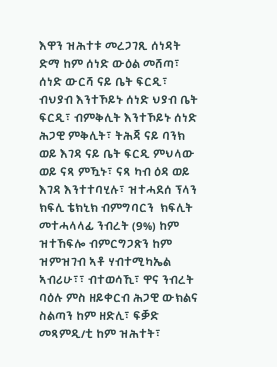እዋን ዝሕተቱ መረጋገጺ ሰነዳት ድማ ከም ሰነድ ውዕል መሸጣ፣ ሰነድ ውርሻ ናይ ቤት ፍርዲ፣ ብህያብ እንተኾይኑ ሰነድ ህያብ ቤት ፍርዲ፣ ብምቅሊት እንተኾይኑ ሰነድ ሕጋዊ ምቅሊት፣ ትሕጃ ናይ ባንክ ወይ እገዳ ናይ ቤት ፍርዲ ምህላው ወይ ናጻ ምዃኑ፣ ናጻ ካብ ዕዳ ወይ እገዳ እንተተባሂሉ፣ ዝተሓደሰ ፕላን ክፍሊ ቴክኒክ ብምግባርን  ክፍሊት መተሓላላፊ ንብረት (9%) ከም ዝተኸፍሎ ብምርግጋጽን ከም ዝምዝገብ ኣቶ ሃብተሚካኤል ኣብሪሁ፣፣ ብተወሳኺ፣ ዋና ንብረት ባዕሉ ምስ ዘይቀርብ ሕጋዊ ውክልና ስልጣን ከም ዘድሊ፣ ፍቓድ መጻምዲ/ቲ ከም ዝሕተት፣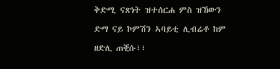ቅድሚ ናጽነት ዝተሰርሐ ምስ ዝኸውን ድማ ናይ ኮምሽን ኣባይቲ ሊብሬቶ ከም ዘድሊ ጠቒሱ፣፣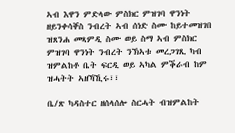ኣብ እዋን ምድላው ምስክር ምዝገባ ዋንነት ዘይንቀሳቐስ ንብረት ኣብ ሰነድ ስሙ ከይተመዝገበ ዝጸንሐ መጻምዲ ስሙ ወይ ስማ ኣብ ምስክር ምዝገባ ዋንነት ንብረት ንኽኣቱ መረጋገጺ ካብ ዝምልከቶ ቤት ፍርዲ ወይ ኣካል ምቕራብ ከም ዝሓትት ኣዘኻኺሩ፣፣

ቤ/ጽ ካዳስተር ዘሰላሰሎ ስርሓት ብዝምልከት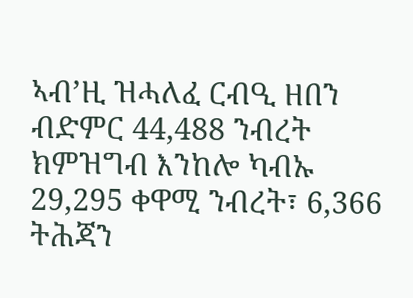ኣብ’ዚ ዝሓለፈ ርብዒ ዘበን ብድምር 44,488 ንብረት ክምዝግብ እንከሎ ካብኡ 29,295 ቀዋሚ ንብረት፣ 6,366 ትሕጃን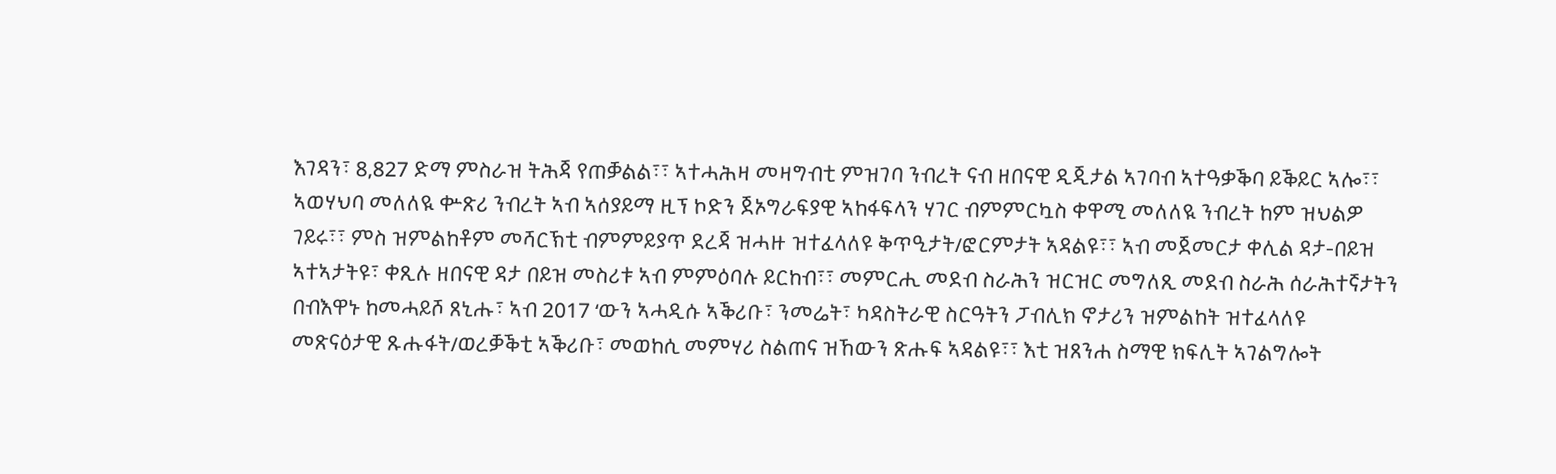እገዳን፣ 8,827 ድማ ምስራዝ ትሕጃ የጠቓልል፣፣ ኣተሓሕዛ መዛግብቲ ምዝገባ ንብረት ናብ ዘበናዊ ዲጂታል ኣገባብ ኣተዓቃቕባ ይቕይር ኣሎ፣፣ ኣወሃህባ መለለዪ ቍጽሪ ንብረት ኣብ ኣሰያይማ ዚፕ ኮድን ጀኦግራፍያዊ ኣከፋፍላን ሃገር ብምምርኳስ ቀዋሚ መለለዪ ንብረት ከም ዝህልዎ ገይሩ፣፣ ምስ ዝምልከቶም መሻርኽቲ ብምምይያጥ ደረጃ ዝሓዙ ዝተፈላለዩ ቅጥዒታት/ፎርምታት ኣዳልዩ፣፣ ኣብ መጀመርታ ቀሊል ዳታ-በይዝ ኣተኣታትዩ፣ ቀጺሉ ዘበናዊ ዳታ በይዝ መስሪቱ ኣብ ምምዕባሉ ይርከብ፣፣ መምርሒ መደብ ስራሕን ዝርዝር መግለጺ መደብ ስራሕ ሰራሕተኛታትን በብእዋኑ ከመሓይሾ ጸኒሑ፣ ኣብ 2017 ‘ውን ኣሓዲሱ ኣቕሪቡ፣ ንመሬት፣ ካዳስትራዊ ስርዓትን ፓብሊክ ኖታሪን ዝምልከት ዝተፈላለዩ መጽናዕታዊ ጹሑፋት/ወረቓቕቲ ኣቕሪቡ፣ መወከሲ መምሃሪ ስልጠና ዝኸውን ጽሑፍ ኣዳልዩ፣፣ እቲ ዝጸንሐ ስማዊ ክፍሊት ኣገልግሎት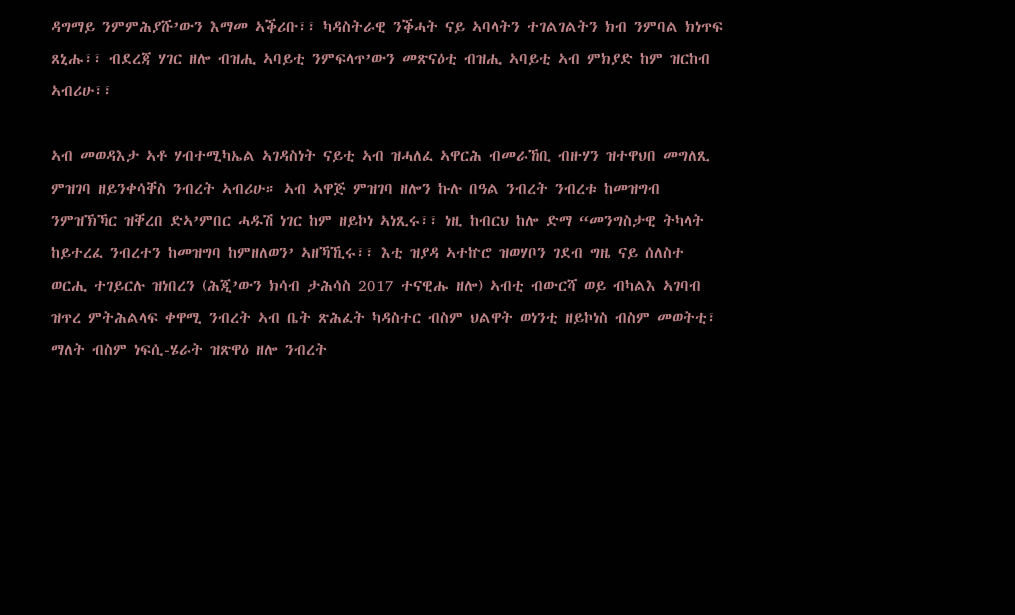ዳግማይ ንምምሕያሹ’ውን እማመ ኣቕሪቡ፣፣ ካዳስትራዊ ንቕሓት ናይ ኣባላትን ተገልገልትን ክብ ንምባል ክነጥፍ ጸኒሑ፣፣ ብደረጃ ሃገር ዘሎ ብዝሒ ኣባይቲ ንምፍላጥ’ውን መጽናዕቲ ብዝሒ ኣባይቲ ኣብ ምክያድ ከም ዝርከብ ኣብሪሁ፣፣

ኣብ መወዳእታ ኣቶ ሃብተሚካኤል ኣገዳስነት ናይቲ ኣብ ዝሓለፈ ኣዋርሕ ብመራኸቢ ብዙሃን ዝተዋህበ መግለጺ ምዝገባ ዘይንቀሳቐስ ንብረት ኣብሪሁ። ኣብ ኣዋጅ ምዝገባ ዘሎን ኩሉ በዓል ንብረት ንብረቱ ከመዝግብ ንምዝኽኻር ዝቐረበ ድኣ’ምበር ሓዱሽ ነገር ከም ዘይኮነ ኣነጺሩ፣፣ ነዚ ከብርህ ከሎ ድማ “መንግስታዊ ትካላት ከይተረፈ ንብረተን ከመዝግባ ከምዘለወን’ ኣዘኻኺሩ፣፣ እቲ ዝያዳ ኣተኵሮ ዝወሃቦን ገደብ ግዜ ናይ ሰለስተ ወርሒ ተገይርሉ ዝነበረን (ሕጂ’ውን ክሳብ ታሕሳስ 2017 ተናዊሑ ዘሎ) ኣብቲ ብውርሻ ወይ ብካልእ ኣገባብ ዝጥረ ምትሕልላፍ ቀዋሚ ንብረት ኣብ ቤት ጽሕፈት ካዳስተር ብስም ህልዋት ወነንቲ ዘይኮነስ ብስም መወትቲ፣ ማለት ብስም ነፍሲ-ሄራት ዝጽዋዕ ዘሎ ንብረት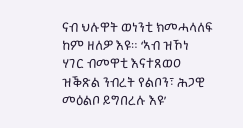ናብ ህሉዋት ወነንቲ ክመሓላለፍ ከም ዘለዎ እዩ። ‘ኣብ ዝኾነ ሃገር ብመዋቲ እናተጸወዐ ዝቕጽል ንብረት የልቦን፣ ሕጋዊ መዕልቦ ይግበረሉ እዩ’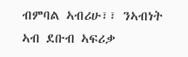ብምባል ኣብሪሁ፣፣ ንኣብነት ኣብ ደቡብ ኣፍሪቃ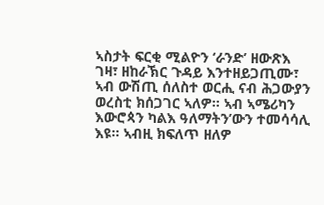ኣስታት ፍርቂ ሚልዮን ‘ራንድ’ ዘውጽእ ገዛ፣ ዘከራኽር ጉዳይ እንተዘይጋጢሙ፣ ኣብ ውሽጢ ሰለስተ ወርሒ ናብ ሕጋውያን ወረስቲ ክሰጋገር ኣለዎ። ኣብ ኣሜሪካን እውሮጳን ካልእ ዓለማትን’ውን ተመሳሳሊ እዩ። ኣብዚ ክፍለጥ ዘለዎ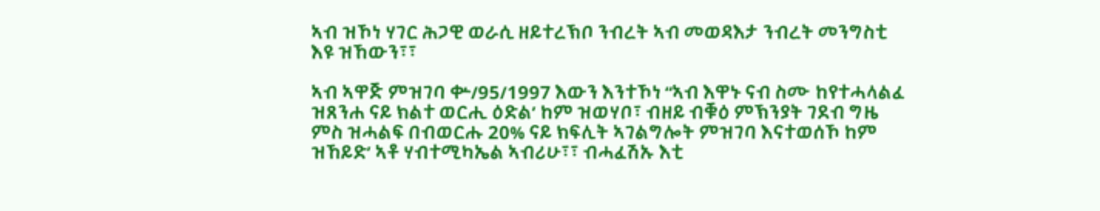ኣብ ዝኾነ ሃገር ሕጋዊ ወራሲ ዘይተረኽቦ ንብረት ኣብ መወዳእታ ንብረት መንግስቲ እዩ ዝኸውን፣፣

ኣብ ኣዋጅ ምዝገባ ቍ/95/1997 እውን እንተኾነ “ኣብ እዋኑ ናብ ስሙ ከየተሓላልፈ ዝጸንሐ ናይ ክልተ ወርሒ ዕድል’ ከም ዝወሃቦ፣ ብዘይ ብቑዕ ምኽንያት ገደብ ግዜ ምስ ዝሓልፍ በብወርሑ 20% ናይ ክፍሊት ኣገልግሎት ምዝገባ እናተወሰኾ ከም ዝኸይድ’ ኣቶ ሃብተሚካኤል ኣብሪሁ፣፣ ብሓፈሽኡ እቲ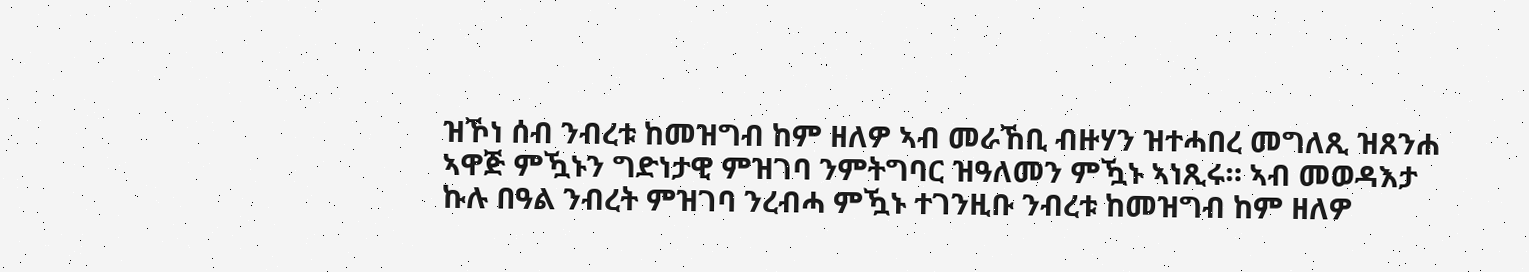ዝኾነ ሰብ ንብረቱ ከመዝግብ ከም ዘለዎ ኣብ መራኸቢ ብዙሃን ዝተሓበረ መግለጺ ዝጸንሐ ኣዋጅ ምዃኑን ግድነታዊ ምዝገባ ንምትግባር ዝዓለመን ምዃኑ ኣነጺሩ። ኣብ መወዳእታ ኩሉ በዓል ንብረት ምዝገባ ንረብሓ ምዃኑ ተገንዚቡ ንብረቱ ከመዝግብ ከም ዘለዎ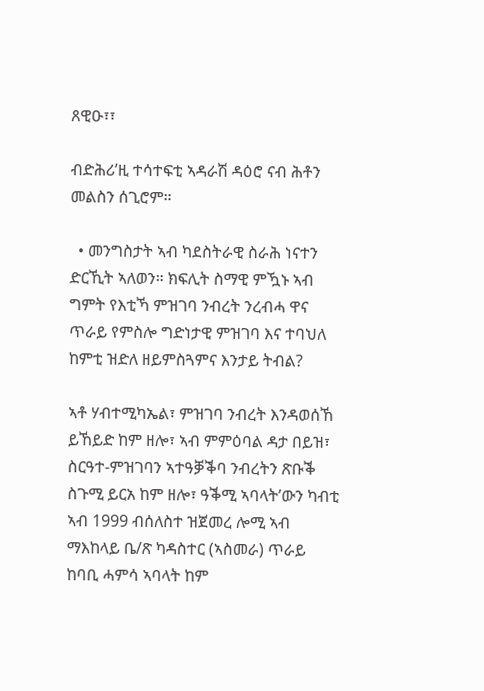ጸዊዑ፣፣

ብድሕሪ’ዚ ተሳተፍቲ ኣዳራሽ ዳዕሮ ናብ ሕቶን መልስን ሰጊሮም።

  • መንግስታት ኣብ ካደስትራዊ ስራሕ ነናተን ድርኺት ኣለወን። ክፍሊት ስማዊ ምዃኑ ኣብ ግምት የእቲኻ ምዝገባ ንብረት ንረብሓ ዋና ጥራይ የምስሎ ግድነታዊ ምዝገባ እና ተባህለ ከምቲ ዝድለ ዘይምስጓምና እንታይ ትብል?

ኣቶ ሃብተሚካኤል፣ ምዝገባ ንብረት እንዳወሰኸ ይኸይድ ከም ዘሎ፣ ኣብ ምምዕባል ዳታ በይዝ፣ ስርዓተ-ምዝገባን ኣተዓቓቕባ ንብረትን ጽቡቕ ስጉሚ ይርአ ከም ዘሎ፣ ዓቕሚ ኣባላት’ውን ካብቲ ኣብ 1999 ብሰለስተ ዝጀመረ ሎሚ ኣብ ማእከላይ ቤ/ጽ ካዳስተር (ኣስመራ) ጥራይ ከባቢ ሓምሳ ኣባላት ከም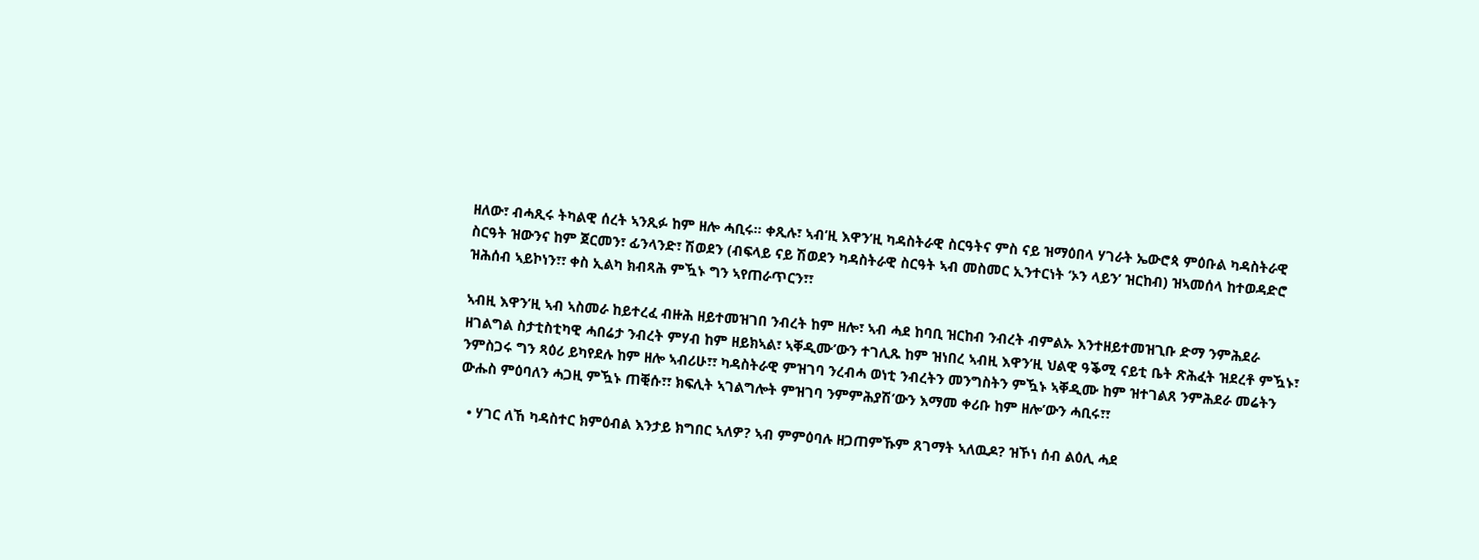ዘለው፣ ብሓጺሩ ትካልዊ ሰረት ኣንጺፉ ከም ዘሎ ሓቢሩ። ቀጺሉ፣ ኣብ’ዚ እዋን’ዚ ካዳስትራዊ ስርዓትና ምስ ናይ ዝማዕበላ ሃገራት ኤውሮጳ ምዕቡል ካዳስትራዊ ስርዓት ዝውንና ከም ጀርመን፣ ፊንላንድ፣ ሽወደን (ብፍላይ ናይ ሽወደን ካዳስትራዊ ስርዓት ኣብ መስመር ኢንተርነት ‘ኦን ላይን’ ዝርከብ) ዝኣመሰላ ከተወዳድሮ ዝሕሰብ ኣይኮነን፣፣ ቀስ ኢልካ ክብጻሕ ምዃኑ ግን ኣየጠራጥርን፣፣

ኣብዚ እዋን’ዚ ኣብ ኣስመራ ከይተረፈ ብዙሕ ዘይተመዝገበ ንብረት ከም ዘሎ፣ ኣብ ሓደ ከባቢ ዝርከብ ንብረት ብምልኡ እንተዘይተመዝጊቡ ድማ ንምሕደራ ዘገልግል ስታቲስቲካዊ ሓበሬታ ንብረት ምሃብ ከም ዘይክኣል፣ ኣቐዲሙ’ውን ተገሊጹ ከም ዝነበረ ኣብዚ እዋን’ዚ ህልዊ ዓቕሚ ናይቲ ቤት ጽሕፈት ዝደረቶ ምዃኑ፣ ንምስጋሩ ግን ጻዕሪ ይካየደሉ ከም ዘሎ ኣብሪሁ፣፣ ካዳስትራዊ ምዝገባ ንረብሓ ወነቲ ንብረትን መንግስትን ምዃኑ ኣቐዲሙ ከም ዝተገልጸ ንምሕደራ መሬትን ውሑስ ምዕባለን ሓጋዚ ምዃኑ ጠቒሱ፣፣ ክፍሊት ኣገልግሎት ምዝገባ ንምምሕያሽ’ውን እማመ ቀሪቡ ከም ዘሎ’ውን ሓቢሩ፣፣

  • ሃገር ለኸ ካዳስተር ክምዕብል እንታይ ክግበር ኣለዎ? ኣብ ምምዕባሉ ዘጋጠምኹም ጸገማት ኣለዉዶ? ዝኾነ ሰብ ልዕሊ ሓደ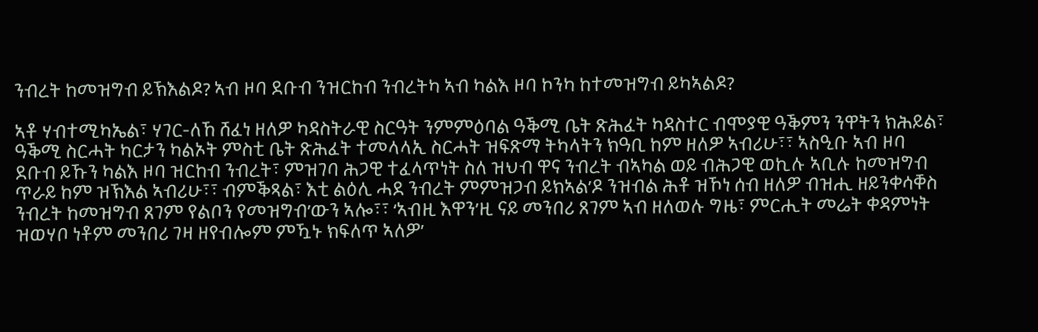ንብረት ከመዝግብ ይኽእልዶ? ኣብ ዞባ ደቡብ ንዝርከብ ንብረትካ ኣብ ካልእ ዞባ ኮንካ ከተመዝግብ ይካኣልዶ?

ኣቶ ሃብተሚካኤል፣ ሃገር-ለኸ ሸፈነ ዘለዎ ካዳስትራዊ ስርዓት ንምምዕባል ዓቕሚ ቤት ጽሕፈት ካዳስተር ብሞያዊ ዓቕምን ንዋትን ክሕይል፣ ዓቕሚ ስርሓት ካርታን ካልኦት ምስቲ ቤት ጽሕፈት ተመላላኢ ስርሓት ዝፍጽማ ትካላትን ክዓቢ ከም ዘለዎ ኣብሪሁ፣፣ ኣስዒቡ ኣብ ዞባ ደቡብ ይኹን ካልእ ዞባ ዝርከብ ንብረት፣ ምዝገባ ሕጋዊ ተፈላጥነት ስለ ዝህብ ዋና ንብረት ብኣካል ወይ ብሕጋዊ ወኪሉ ኣቢሉ ከመዝግብ ጥራይ ከም ዝኽእል ኣብሪሁ፣፣ ብምቕጻል፣ እቲ ልዕሊ ሓደ ንብረት ምምዝጋብ ይክኣል’ዶ ንዝብል ሕቶ ዝኾነ ሰብ ዘለዎ ብዝሒ ዘይንቀሳቐስ ንብረት ከመዝግብ ጸገም የልቦን የመዝግብ’ውን ኣሎ፣፣ ‘ኣብዚ እዋን’ዚ ናይ መንበሪ ጸገም ኣብ ዘለወሉ ግዜ፣ ምርሒት መሬት ቀዳምነት ዝወሃቦ ነቶም መንበሪ ገዛ ዘየብሎም ምዃኑ ክፍለጥ ኣለዎ’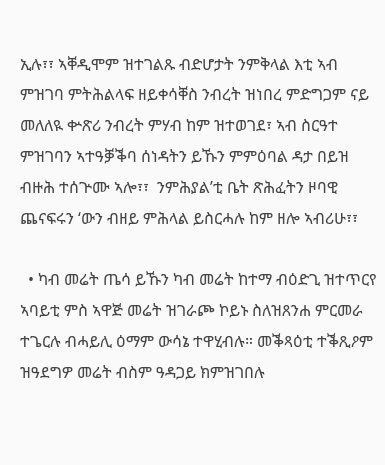ኢሉ፣፣ ኣቐዲሞም ዝተገልጹ ብድሆታት ንምቅላል እቲ ኣብ ምዝገባ ምትሕልላፍ ዘይቀሳቐስ ንብረት ዝነበረ ምድግጋም ናይ መለለዪ ቍጽሪ ንብረት ምሃብ ከም ዝተወገደ፣ ኣብ ስርዓተ ምዝገባን ኣተዓቓቕባ ሰነዳትን ይኹን ምምዕባል ዳታ በይዝ ብዙሕ ተሰጕሙ ኣሎ፣፣  ንምሕያል’ቲ ቤት ጽሕፈትን ዞባዊ ጨናፍሩን ‘ውን ብዘይ ምሕላል ይስርሓሉ ከም ዘሎ ኣብሪሁ፣፣

  • ካብ መሬት ጤሳ ይኹን ካብ መሬት ከተማ ብዕድጊ ዝተጥርየ ኣባይቲ ምስ ኣዋጅ መሬት ዝገራጮ ኮይኑ ስለዝጸንሐ ምርመራ ተጌርሉ ብሓይሊ ዕማም ውሳኔ ተዋሂብሉ። መቕጻዕቲ ተቕጺዖም ዝዓደግዎ መሬት ብስም ዓዳጋይ ክምዝገበሉ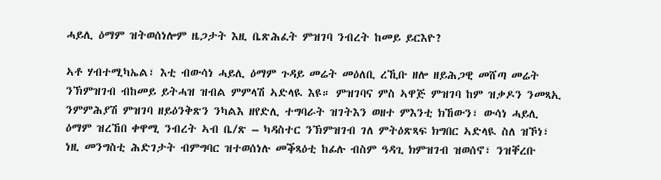ሓይሊ ዕማም ዝትወሰነሎም ዜጋታት እዚ ቤጽሕፈት ምዝገባ ንብረት ከመይ ይርእዮ?

ኣቶ ሃብተሚካኤል፣ እቲ ብውሳነ ሓይሊ ዕማም ጉዳይ መሬት መዕለቢ ረኺቡ ዘሎ ዘይሕጋዊ መሸጣ መሬት ንኽምዝገብ ብከመይ ይትሓዝ ዝብል ምምላሽ ኣድላዪ እዩ። ምዝገባና ምስ ኣዋጅ ምዝገባ ከም ዝቃዶን ንመጻኢ ንምምሕያሽ ምዝገባ ዘይዕንቅጽን ንካልእ ዘየድሊ ተግባራት ዝገትእን ወዘተ ምእንቲ ክኸውን፣ ውሳነ ሓይሊ ዕማም ዝረኸበ ቀዋሚ ንብረት ኣብ ቤ/ጽ – ካዳስተር ንኽምዝገብ ገለ ምትዕጽጻፍ ክግበር ኣድላዪ ስለ ዝኾነ፣ ነዚ መንግስቲ ሕድገታት ብምግባር ዝተወሰነሉ መቕጻዕቲ ከፊሉ ብስም ዓዳጊ ክምዝገብ ዝወሰኖ፣ ንዝቐረቡ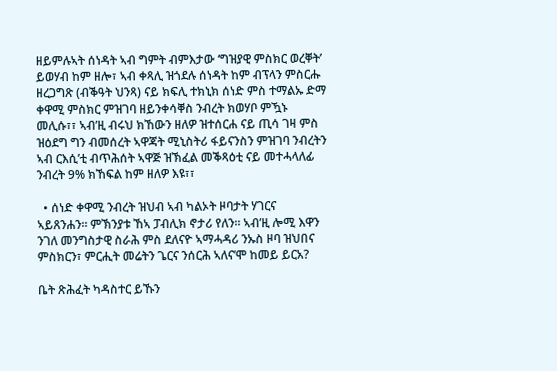ዘይምሉኣት ሰነዳት ኣብ ግምት ብምእታው ‘ግዝያዊ ምስክር ወረቐት’ ይወሃብ ከም ዘሎ፣ ኣብ ቀጻሊ ዝጎደሉ ሰነዳት ከም ብፕላን ምስርሑ ዘረጋግጽ (ብቕዓት ህንጻ) ናይ ክፍሊ ተክኒክ ሰነድ ምስ ተማልኡ ድማ ቀዋሚ ምስክር ምዝገባ ዘይንቀሳቐስ ንብረት ክወሃቦ ምዃኑ መሊሱ፣፣ ኣብ’ዚ ብሩህ ክኸውን ዘለዎ ዝተሰርሐ ናይ ጢሳ ገዛ ምስ ዝዕደግ ግን ብመሰረት ኣዋጃት ሚኒስትሪ ፋይናንስን ምዝገባ ንብረትን ኣብ ርእሲ’ቲ ብጥሕሰት ኣዋጅ ዝኽፈል መቕጻዕቲ ናይ መተሓላለፊ ንብረት 9% ክኸፍል ከም ዘለዎ እዩ፣፣

  • ሰነድ ቀዋሚ ንብረት ዝህብ ኣብ ካልኦት ዞባታት ሃገርና ኣይጸንሐን። ምኽንያቱ ኸኣ ፓብሊክ ኖታሪ የለን። ኣብ’ዚ ሎሚ እዋን ንገለ መንግስታዊ ስራሕ ምስ ደለናዮ ኣማሓዳሪ ንኡስ ዞባ ዝህበና ምስክርን፣ ምርሒት መሬትን ጌርና ንሰርሕ ኣለና’ሞ ከመይ ይርአ?

ቤት ጽሕፈት ካዳስተር ይኹን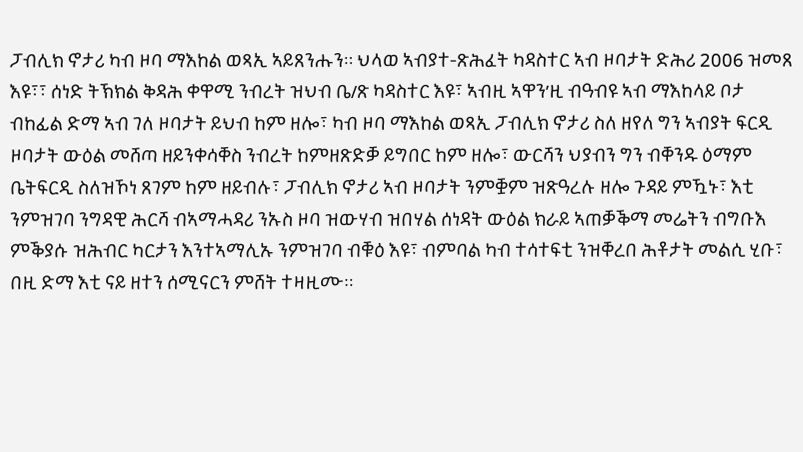ፓብሊክ ኖታሪ ካብ ዞባ ማእከል ወጻኢ ኣይጸንሑን። ህላወ ኣብያተ-ጽሕፈት ካዳስተር ኣብ ዞባታት ድሕሪ 2006 ዝመጸ እዩ፣፣ ሰነድ ትኽክል ቅዳሕ ቀዋሚ ንብረት ዝህብ ቤ/ጽ ካዳስተር እዩ፣ ኣብዚ ኣዋን’ዚ ብዓብዩ ኣብ ማእከላይ ቦታ ብከፊል ድማ ኣብ ገለ ዞባታት ይህብ ከም ዘሎ፣ ካብ ዞባ ማእከል ወጻኢ ፓብሊክ ኖታሪ ስለ ዘየለ ግን ኣብያት ፍርዲ ዞባታት ውዕል መሸጣ ዘይንቀሳቐስ ንብረት ከምዘጽድቓ ይግበር ከም ዘሎ፣ ውርሻን ህያብን ግን ብቐንዱ ዕማም ቤትፍርዲ ስለዝኾነ ጸገም ከም ዘይብሉ፣ ፓብሊክ ኖታሪ ኣብ ዞባታት ንምቛም ዝጽዓረሉ ዘሎ ጉዳይ ምዃኑ፣ እቲ ንምዝገባ ንግዳዊ ሕርሻ ብኣማሓዳሪ ንኡስ ዞባ ዝውሃብ ዝበሃል ሰነዳት ውዕል ክራይ ኣጠቓቕማ መሬትን ብግቡእ ምቕያሱ ዝሕብር ካርታን እንተኣማሊኡ ንምዝገባ ብቑዕ እዩ፣ ብምባል ካብ ተሳተፍቲ ንዝቐረበ ሕቶታት መልሲ ሂቡ፣ በዚ ድማ እቲ ናይ ዘተን ሰሚናርን ምሸት ተዛዚሙ።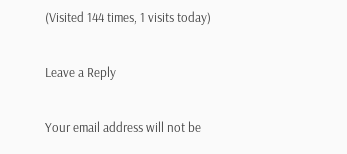(Visited 144 times, 1 visits today)

Leave a Reply

Your email address will not be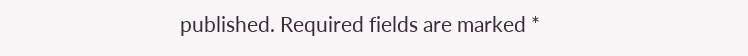published. Required fields are marked *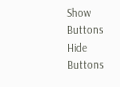Show Buttons
Hide Buttons